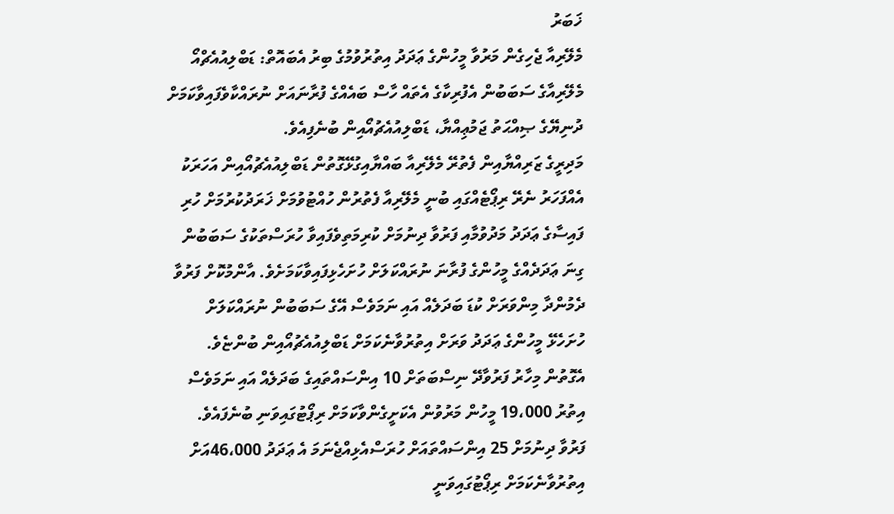ޚަބަރު
މެލޭރިއާ ޖެހިގެން މަރުވާ މީހުންގެ ޢަދަދު އިތުރުވުމުގެ ބިރު އެބައޮތް: ޑަބްލިއުއެޗްއޯ
މެލޭރިއާގެ ސަބަބުން އެފުރިކާގެ އެތައް ހާސް ބައެއްގެ ފުރާނައަށް ނުރައްކާވެފައިވާކަމަށް ދުނިޔޭގެ ޞިއްޙަތު ޖަމުޢިއްޔާ، ޑަބްލިއުއެޗުއޯއިން ބުނެފިއެވެ.
މަދިރީގެ ޒަރިއްޔާއިން ފެތުރޭ މެލޭރިއާ ބައްޔާއިގުޅޭގޮތުން ޑަބްލިއުއެޗުއޯއިން އަހަރަކު އެއްފަހަރު ނެރޭ ރިޕޯޓެއްގައި ބުނީ މެލޭރިއާ ފެތުރުން ހުއްޓުވުމަށް ޚަރަދުކުރުމަށް ހުރި ފައިސާގެ ޢަދަދު މަދުވުމާއި ފަރުވާ ދިނުމަށް ކުރިމަތިވެފައިވާ ހުރަސްތަކުގެ ސަބަބުން ގިނަ ޢަދަދެއްގެ މީހުންގެ ފުރާނަ ނުރައްކަލަށް ހުށަހެޅިފައިވާކަމަށެވެ. އާންމުކޮށް ފަރުވާ ދެމުންދާ މިންވަރަށް ކުޑަ ބަދަލެއް އައި ނަމަވެސް އޭގެ ސަބަބުން ނުރައްކަލަށް ހުށަހެޅޭ މީހުންގެ ޢަދަދު ވަރަށް އިތުރުވާނެކަމަށް ޑަބްލިއުއެޗުއޯއިން ބުންޏެވެ. އެގޮތުން މިހާރު ފަރުވާދޭ ނިސްބަތަށް 10 އިންސައްތައިގެ ބަދަލެއް އައި ނަމަވެސް އިތުރު 19،000 މީހުން މަރުވުން އެކަށީގެންވާކަމަށް ރިޕޯޓުގައިވަނި ބުނެފައެވެ. ފަރުވާ ދިނުމަށް 25 އިންސައްތައަށް ހުރަސްއެޅިއްޖެނަމަ އެ ޢަދަދު 46،000އަށް އިތުރުވާނެކަމަށް ރިޕޯޓުގައިވަނީ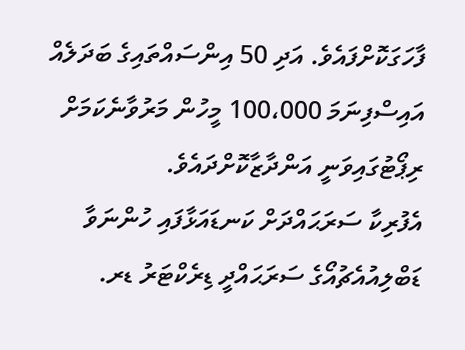ފާހަގަކޮށްފައެވެ. އަދި 50 އިންސައްތައިގެ ބަދަލެއް އައިސްފިނަމަ 100،000 މީހުން މަރުވާނެކަމަށް ރިޕޯޓުގައިވަނީ އަންދާޒާކޮށްދައެވެ.
އެފުރިކާ ސަރަޙައްދަށް ކަނޑައަޅާފައި ހުންނަވާ ޑަބްލިއުއެޗުއޯގެ ސަރަޙައްދީ ޑިރެކްޓަރު ޑރ.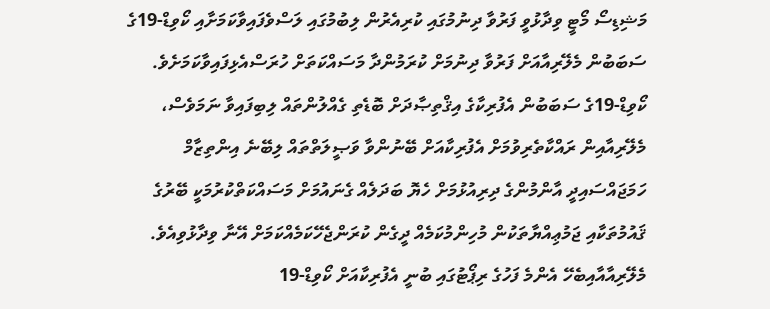މަޝިޑިސޯ މޯޓީ ވިދާޅުވީ ފަރުވާ ދިނުމުގައި ކުރިއެރުން ލިބުމުގައި ލަސްވެފައިވާކަމަށާއި ކޯވިޑް-19ގެ ސަބަބުން މެލޭރިއާއަށް ފަރުވާ ދިނުމަށް ކުރަމުންދާ މަސައްކަތަށް ހުރަސްއެޅިފައިވާކަމަށެވެ. ކޯވިޑް-19ގެ ސަބަބުން އެފުރިކާގެ އިޤްތިޞާދަށް ބޮޑެތި ގެއްލުންތައް ލިބިފައިވާ ނަމަވެސް، މެލޭރިއާއިން ރައްކާތެރިވުމަށް އެފުރިކާއަށް ބޭނުންވާ ވަޞީލަތްތައް ލިބޭނެ އިންތިޒާމް ހަމަޖައްސައިދީ އާންމުންގެ ދިރިއުޅުމަށް ހެޔޮ ބަދަލެއް ގެނައުމަށް މަސައްކަތްކުރުމަކީ ބޭރުގެ ޤައުމުތަކާއި ޖަމުޢިއްޔާތަކުން މުހިންމުކަމެއް ދީގެން ކުރަންޖެހޭކަމެއްކަމަށް އޭނާ ވިދާޅުވިއެވެ. މެލޭރިއާއާއިބެހޭ އެންމެ ފަހުގެ ރިޕޯޓުގައި ބުނީ އެފުރިކާއަށް ކޯވިޑް-19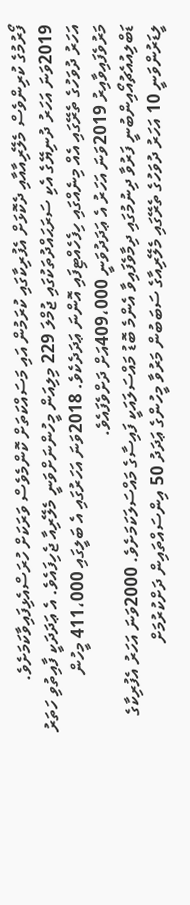ފޯރުމުގެ ކުރިންވެސް މެލޭރިއާއާއި ދެކޮޅަށް އެފުރިކާގައި ކުރަމުން އައި މަސައްކަތަށް ކޮންމެވެސް ވަރަކަށް ހުރަސްއެޅިފައިވާކަމަށެވެ.
2019ވަނަ އަހަރު ދުނިޔޭގެ އެކި ސަރަޙައްދުތަކުގައި ޖުމްލަ 229 މިލިއަން މީހުންނަށްވަނީ މެލޭރިއާ ޖެހިފައެވެ. އެ ޢަދަދަކީ ފާއިތުވި ހަތަރު އަހަރު ދުވަހުގެ ތެރޭގައި އެއް މިނެއްގައި ހިފެހެއްޓިފައި އޮންނަ ޢަދަދެކެވެ. 2018ވަނަ އަހަރުގައި އެ ބަލީގައި 411،000 މީހުން މަރުވެފައިވާއިރު 2019ވަނަ އަހަރު އެ ޢަދަދުވަނީ 409،000އަށް ދަށްވެފައެވެ.
ޑަބްލިއުއެޗުއޯއިންބުނީ ފަރުވާ ދިނުމުގައި ދިމާވެފައިވާ އެންމެ ބޮޑު މައްސަލައަކީ ފައިސާގެ މައްސަލަކަމަށެވެ. 2000ވަނަ އަހަރު އެފުރިކާގެ ލީޑަރުންވަނީ 10 އަހަރު ދުވަހުގެ ތެރޭގައި މެލޭރިއާގެ ސަބަބުން މަރުވާ މީހުންގެ ޢަދަދު 50 އިންސައްތައިން ދަށްކުރުމަށް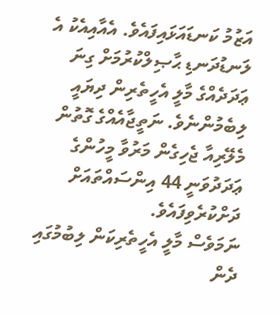އަޒުމު ކަނޑައަޅައިފައެވެ. އެއާއިއެކު އެ ލަނޑުދަނޑި ޙާޞިލްކުރުމަށް ގިނަ ޢަދަދެއްގެ މާލީ އެހީތެރިން ދިޔައީ ލިބެމުންނެވެ. ނަތީޖާއެއްގެ ގޮތުން މެލޭރިއާ ޖެހިގެން މަރުވާ މީހުންގެ ޢަދަދުވަނީ 44 އިންސައްތައަށް ދަށްކުރެވިފައެވެ.
ނަމަވެސް މާލީ އެހީތެރިކަން ލިބުމުގައި ދެން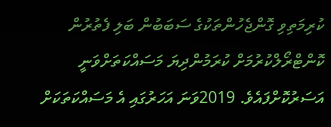ކުރިމަތިވި ގޮންޖެހުންތަކުގެ ސަބަބުން ބަލި ފެތުރުން ކޮންޓްރޯލްކުރުމަށް ކުރަމުންދިޔަ މަސައްކަތަށްވަނީ އަސަރުކޮށްފައެވެ. 2019ވަނަ އަހަރުގައި އެ މަސައްކަތަކަށް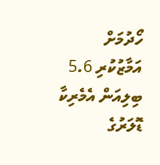ހޯދުމަށް އަމާޒުކުރި 5.6 ބިލިއަން އެމެރިކާ ޑޮލަރުގެ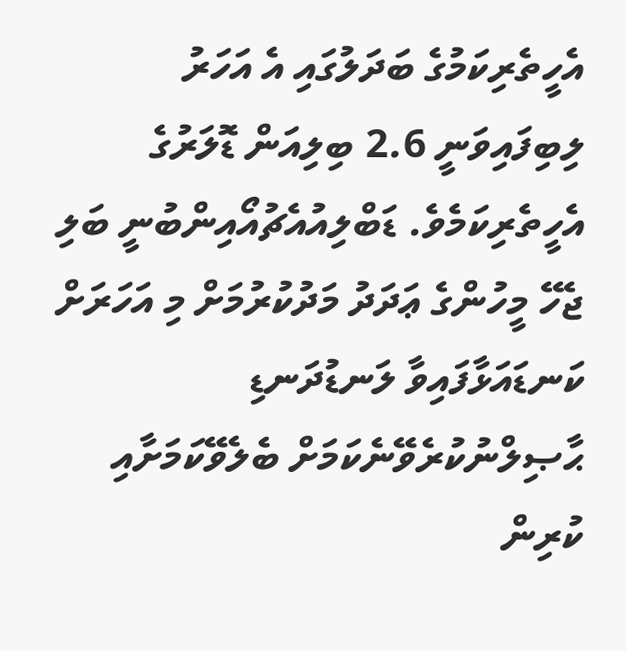އެހީތެރިކަމުގެ ބަދަލުގައި އެ އަހަރު ލިބިފައިވަނީ 2.6 ބިލިއަން ޑޮލަރުގެ އެހީތެރިކަމެވެ. ޑަބްލިއުއެޗުއޯއިންބުނީ ބަލި ޖެހޭ މީހުންގެ ޢަދަދު މަދުކުރުމަށް މި އަހަރަށް ކަނޑައަޅާފައިވާ ލަނޑުދަނޑި ޙާޞިލްނުކުރެވޭނެކަމަށް ބެލެވޭކަމަށާއި ކުރިން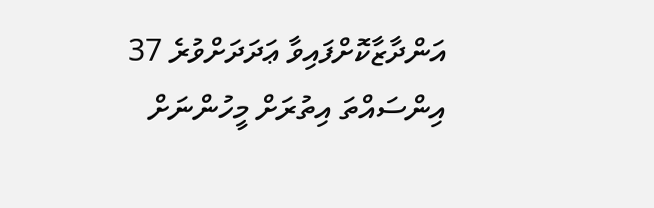އަންދާޒާކޮށްފައިވާ ޢަދަދަށްވުރެ 37 އިންސައްތަ އިތުރަށް މީހުންނަށް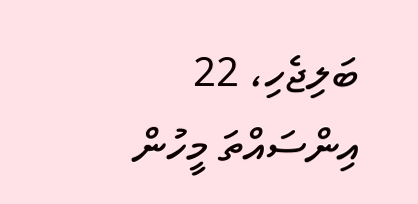ބަލިޖެހި، 22 އިންސައްތަ މީހުން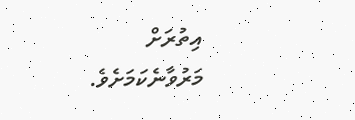އިތުރަށް މަރުވާނެކަމަށެވެ.